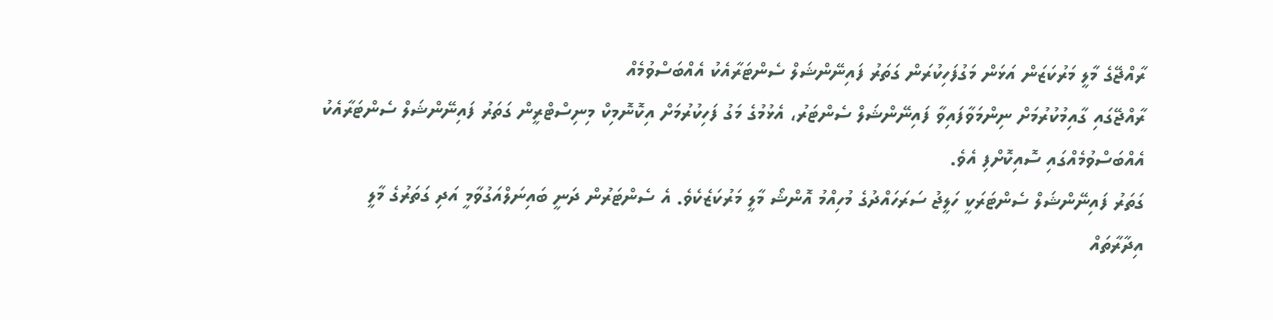ރާއްޖޭގެ މާލީ މަރުކަޒަން އަޅަން މަގުފަހިކުރަން ގަތަރު ފައިނޭންޝަލް ސެންޓަރާއެކު އެއްބަސްވުމެއް
ރާއްޖޭގައި ގާއިމުކުރުމަށް ނިންމަވާފައިވާ ފައިނޭންޝަލް ސެންޓަރު، އެޅުމުގެ މަގު ފަހިކުރުމަށް އިކޮނޮމިކް މިނިސްޓްރީން ގަތަރު ފައިނޭންޝަލް ސެންޓަރާއެކު އެއްބަސްވުމެއްގައި ސޮއިކޮށްފި އެވެ.
ގަތަރު ފައިނޭންޝަލް ސެންޓަރަކީ ހަލީޖު ސަރަހައްދުގެ މުހިއްމު އޮންޝޯ މާލީ މަރުކަޒެކެވެ. އެ ސެންޓަރުން ދަނީ ބައިނަލްއަގުވާމީ އަދި ގަތަރުގެ މާލީ އިދާރާތައް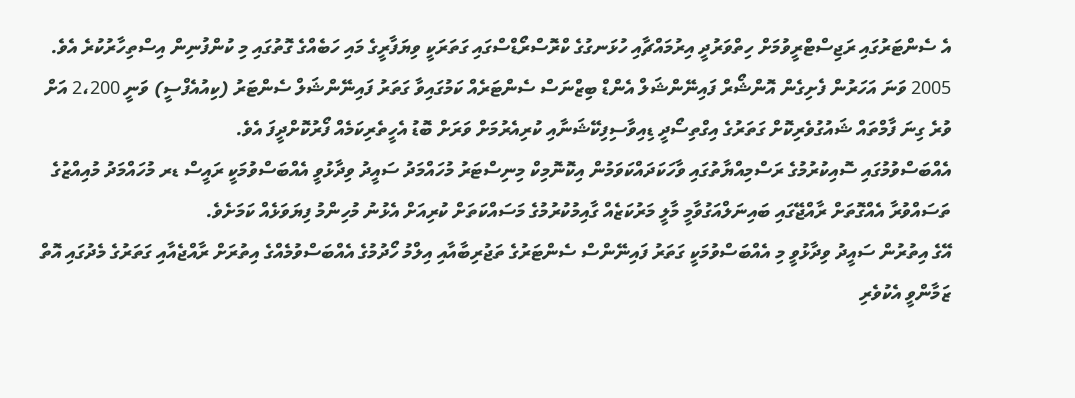އެ ސެންޓަރުގައި ރަޖިސްޓްރީވުމަށް ހިތްވަރުދީ އިރުމައްޗާއި ހުޅަނގުގެ ކްރޮސްރޯޑްސްގައި ގަތަރަކީ ވިޔަފާރީގެ މައި ހަބެއްގެ ގޮތުގައި މި ކުންފުނިން އިސްތިހާރުކުރެ އެވެ.
2005 ވަނަ އަހަރުން ފެށިގެން އޮންޝޯރް ފައިނޭންޝަލް އެންޑް ބިޒްނަސް ސެންޓަރެއް ކަމުގައިވާ ގަތަރު ފައިނޭންޝަލް ސެންޓަރު (ކިއުއެފްސީ) ވަނީ 2،200 އަށް ވުރެ ގިނަ ފާމްތައް ޝައުގުވެރިކޮށް ގަތަރުގެ އިގްތިސޯދީ ޑިއިވާސިފިކޭޝަނާއި ކުރިއެރުމަށް ވަރަށް ބޮޑު އެހީތެރިކަމެއް ފޯރުކޮށްދީފަ އެވެ.
އެއްބަސްވުމުގައި ސޮއިކުރުމުގެ ރަސްމިއްޔާތުގައި ވާހަކަދައްކަވަމުން އިކޮނޮމިކް މިނިސްޓަރު މުހައްމަދު ސައީދު ވިދާޅުވީ އެއްބަސްވުމަކީ ރައީސް ޑރ މުހައްމަދު މުއިއްޒުގެ ތަސައްވުރާ އެއްގޮތަށް ރާއްޖޭގައި ބައިނަލްއަގުވާމީ މާލީ މަރުކަޒެއް ގާއިމުކުރުމުގެ މަސައްކަތަށް ކުރިއަށް އެޅުނު މުހިންމު ފިޔަވަޅެއް ކަމަށެވެ.
އޭގެ އިތުރުން ސައީދު ވިދާޅުވީ މި އެއްބަސްވުމަކީ ގަތަރު ފައިނޭންސް ސެންޓަރުގެ ތަޖުރިބާއާއި އިލްމު ހޯދުމުގެ އެއްބަސްވުމެއްގެ އިތުރަށް ރާއްޖެއާއި ގަތަރުގެ މެދުގައި އޮތް ޒަމާންވީ އެކުވެރި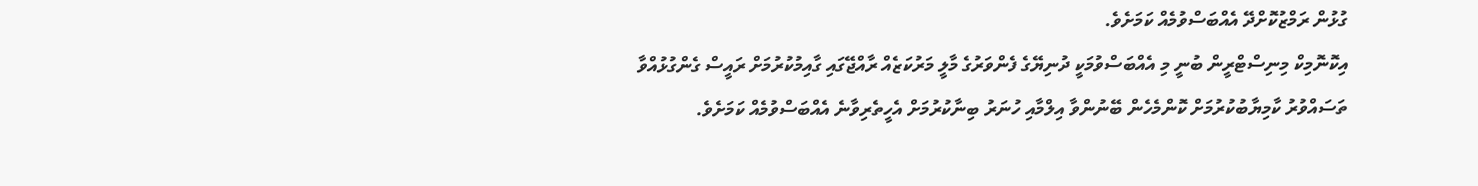ގުޅުން ރަމްޒުކޮށްދޭ އެއްބަސްވުމެއް ކަމަށެވެ.
އިކޮނޮމިކް މިނިސްޓްރީން ބުނީ މި އެއްބަސްވުމަކީ ދުނިޔޭގެ ފެންވަރުގެ މާލީ މަރުކަޒެއް ރާއްޖޭގައި ގާއިމުކުރުމަށް ރައީސް ގެންގުޅުއްވާ ތަސައްވުރު ކާމިޔާބުކުރުމަށް ކޮންމެހެން ބޭނުންވާ އިލްމާއި ހުނަރު ބިނާކުރުމަށް އެހީތެރިވާނެ އެއްބަސްވުމެއް ކަމަށެވެ.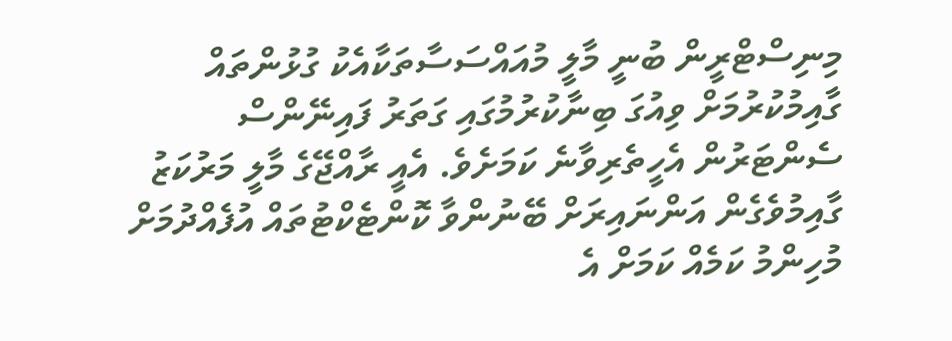މިނިސްޓްރީން ބުނީ މާލީ މުއައްސަސާތަކާއެކު ގުޅުންތައް ގާއިމުކުރުމަށް ވިއުގަ ބިނާކުރުމުގައި ގަތަރު ފައިނޭންސް ސެންޓަރުން އެހީތެރިވާނެ ކަމަށެވެ. އެއީ ރާއްޖޭގެ މާލީ މަރުކަޒު ގާއިމުވެގެން އަންނައިރަށް ބޭނުންވާ ކޮންޓެކްޓުތައް އުފެއްދުމަށް މުހިންމު ކަމެއް ކަމަށް އެ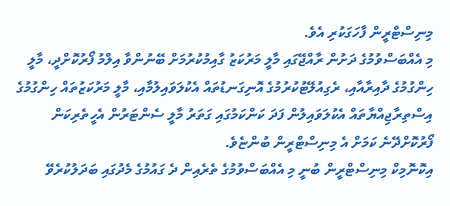މިނިސްޓްރީން ފާހަގަކުރި އެވެ.
މި އެއްބަސްވުމުގެ ދަށުން ރާއްޖޭގައި މާލީ މަރުކަޒު ގާއިމުކުރުމަށް ބޭނުންވާ އިލްމު ފޯރުކޮށްދީ، މާލީ ހިންގުމުގެ ދާއިރާއާއި، ރެގިއުލޭޓުކުރުމުގެ އޮނިގަނޑުތައް އެކުލަވައިލުމާއި، މާލީ މަރުކަޒުތައް ހިންގުމުގެ އިސްތިރާޖިއްޔާތައް އެކުލަވައިލުން ފަދަ ކަންކަމުގައި ގަތަރު މާލީ ސެންޓަރުން އެހީތެރިކަން ފޯރުކޮށްދޭނެ ކަމަށް އެ މިނިސްޓްރީން ބުންޏެވެ.
އިކޮނޮމިކް މިނިސްޓްރީން ބުނީ މި އެއްބަސްވުމުގެ ތެރެއިން ދެ ގައުމުގެ މެދުގައި ބަދަލުކުރެވޭ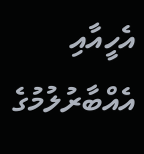އެހީއާއި އެއްބާރުލުމުގެ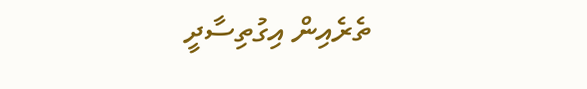ތެރެއިން އިގުތިސާދީ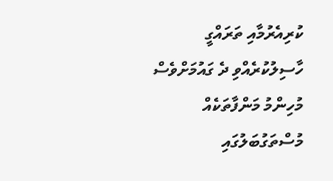ކުރިއެރުމާއި ތަރައްގީ ހާސިލުކުރެއްވި ދެ ގައުމަށްވެސް މުހިންމު މަންފާތަކެއް މުސްތަގުބަލުގައި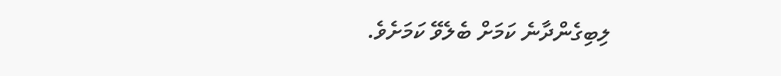ލިބިގެންދާނެ ކަމަށް ބެލެވޭ ކަމަށެވެ.